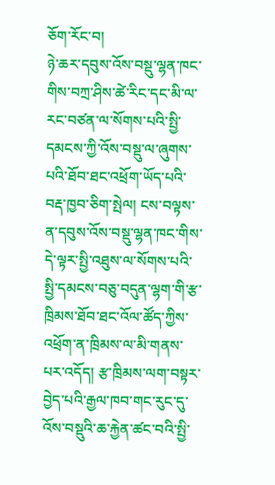ཅོག་རོང་བ།
ཉེ་ཆར་དབུས་འོས་བསྡུ་ལྷན་ཁང་གིས་བཀྲ་ཤིས་ཚེ་རིང་དང་མི་ལ་རང་བཙན་ལ་སོགས་པའི་སྤྱི་དམངས་ཀྱི་འོས་བསྡུ་ལ་ཞུགས་པའི་ཐོབ་ཐང་འཕྲོག་ཡོད་པའི་བརྡ་ཁྱབ་ཅིག་སྤེལ། ངས་བལྟས་ན་དབུས་འོས་བསྡུ་ལྷན་ཁང་གིས་དེ་ལྟར་སྤྱི་འཐུས་ལ་སོགས་པའི་སྤྱི་དམངས་བཅུ་བདུན་ལྷག་གི་རྩ་ཁྲིམས་ཐོབ་ཐང་འོལ་ཚོད་ཀྱིས་འཕྲོག་ན་ཁྲིམས་ལ་མི་གནས་པར་འདོད། རྩ་ཁྲིམས་ལག་བསྟར་བྱེད་པའི་རྒྱལ་ཁབ་གང་རུང་དུ་འོས་བསྡུའི་ཆ་རྐྱེན་ཚང་བའི་སྤྱི་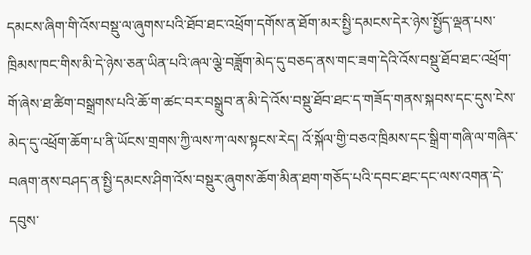དམངས་ཞིག་གི་འོས་བསྡུ་ལ་ཞུགས་པའི་ཐོབ་ཐང་འཕྲོག་དགོས་ན་ཐོག་མར་སྤྱི་དམངས་དེར་ཉེས་སྤྱོད་ལྡན་པས་ཁྲིམས་ཁང་གིས་མི་དེ་ཉེས་ཅན་ཡིན་པའི་ཞལ་ལྕེ་བཟློག་མེད་དུ་བཅད་ནས་གང་ཟག་དེའི་འོས་བསྡུ་ཐོབ་ཐང་འཕྲོག་གོ་ཞེས་ཐ་ཚིག་བསྒྲགས་པའི་ཆོ་ག་ཚང་བར་བསྒྲུབ་ན་མི་དེ་འོས་བསྡུ་ཐོབ་ཐང་ད་གཟོད་གནས་སྐབས་དང་དུས་ངེས་མེད་དུ་འཕྲོག་ཆོག་པ་ནི་ཡོངས་གྲགས་ཀྱི་ལས་ཀ་ལས་སྟངས་རེད། འོ་སྐོལ་གྱི་བཅའ་ཁྲིམས་དང་སྒྲིག་གཞི་ལ་གཞིར་བཞག་ནས་བཤད་ན་སྤྱི་དམངས་ཤིག་འོས་བསྡུར་ཞུགས་ཆོག་མིན་ཐག་གཅོད་པའི་དབང་ཐང་དང་ལས་འགན་དེ་དབུས་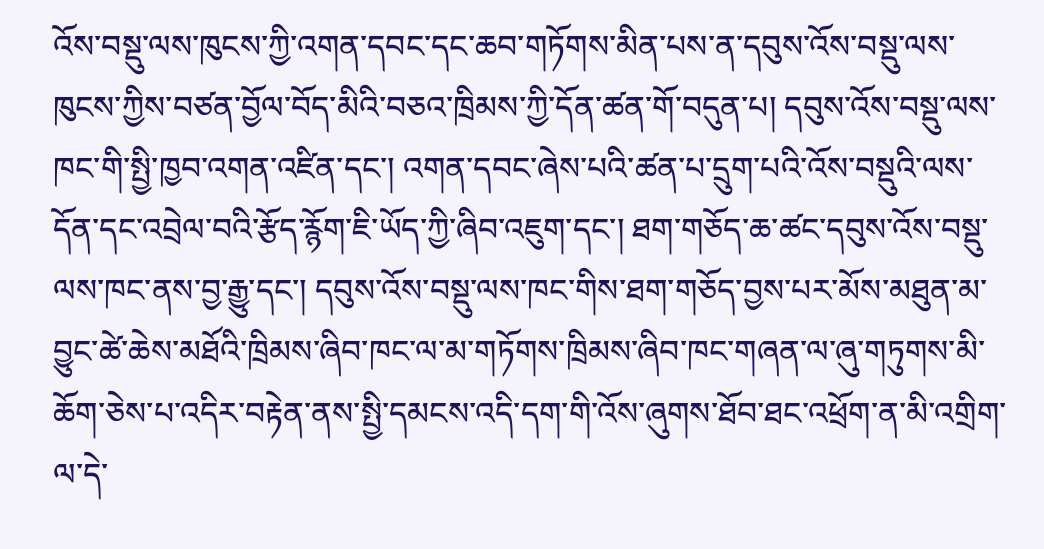འོས་བསྡུ་ལས་ཁུངས་ཀྱི་འགན་དབང་དང་ཆབ་གཏོགས་མིན་པས་ན་དབུས་འོས་བསྡུ་ལས་ཁུངས་ཀྱིས་བཙན་བྱོལ་བོད་མིའི་བཅའ་ཁྲིམས་ཀྱི་དོན་ཚན་གོ་བདུན་པ། དབུས་འོས་བསྡུ་ལས་ཁང་གི་སྤྱི་ཁྱབ་འགན་འཛིན་དང་། འགན་དབང་ཞེས་པའི་ཚན་པ་དྲུག་པའི་འོས་བསྡུའི་ལས་དོན་དང་འབྲེལ་བའི་རྩོད་རྙོག་ཇི་ཡོད་ཀྱི་ཞིབ་འཇུག་དང་། ཐག་གཅོད་ཆ་ཚང་དབུས་འོས་བསྡུ་ལས་ཁང་ནས་བྱ་རྒྱུ་དང་། དབུས་འོས་བསྡུ་ལས་ཁང་གིས་ཐག་གཅོད་བྱས་པར་མོས་མཐུན་མ་བྱུང་ཚེ་ཆེས་མཐོའི་ཁྲིམས་ཞིབ་ཁང་ལ་མ་གཏོགས་ཁྲིམས་ཞིབ་ཁང་གཞན་ལ་ཞུ་གཏུགས་མི་ཆོག་ཅེས་པ་འདིར་བརྟེན་ནས་སྤྱི་དམངས་འདི་དག་གི་འོས་ཞུགས་ཐོབ་ཐང་འཕྲོག་ན་མི་འགྲིག་ལ་དེ་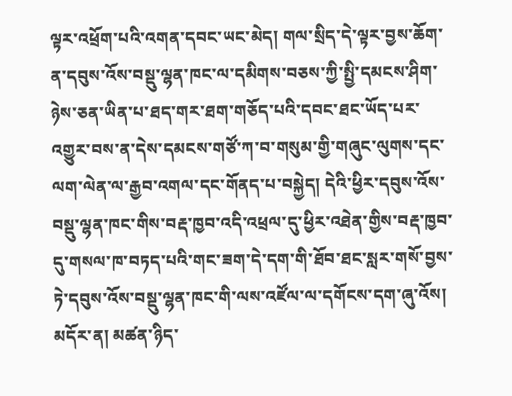ལྟར་འཕྲོག་པའི་འགན་དབང་ཡང་མེད། གལ་སྲིད་དེ་ལྟར་བྱས་ཆོག་ན་དབུས་འོས་བསྡུ་ལྷན་ཁང་ལ་དམིགས་བཅས་ཀྱི་སྤྱི་དམངས་ཤིག་ཉེས་ཅན་ཡིན་པ་ཐད་གར་ཐག་གཅོད་པའི་དབང་ཐང་ཡོད་པར་འགྱུར་བས་ན་དེས་དམངས་གཙོ་ཀ་བ་གསུམ་གྱི་གཞུང་ལུགས་དང་ལག་ལེན་ལ་རྒྱབ་འགལ་དང་གོནད་པ་བསྐྱེད། དེའི་ཕྱིར་དབུས་འོས་བསྡུ་ལྷན་ཁང་གིས་བརྡ་ཁྱབ་འདི་འཕྲལ་དུ་ཕྱིར་འཐེན་གྱིས་བརྡ་ཁྱབ་དུ་གསལ་ཁ་བཏད་པའི་གང་ཟག་དེ་དག་གི་ཐོབ་ཐང་སླར་གསོ་བྱས་ཏེ་དབུས་འོས་བསྡུ་ལྷན་ཁང་གི་ལས་འཛོལ་ལ་དགོངས་དག་ཞུ་འོས།
མདོར་ན། མཚན་ཉིད་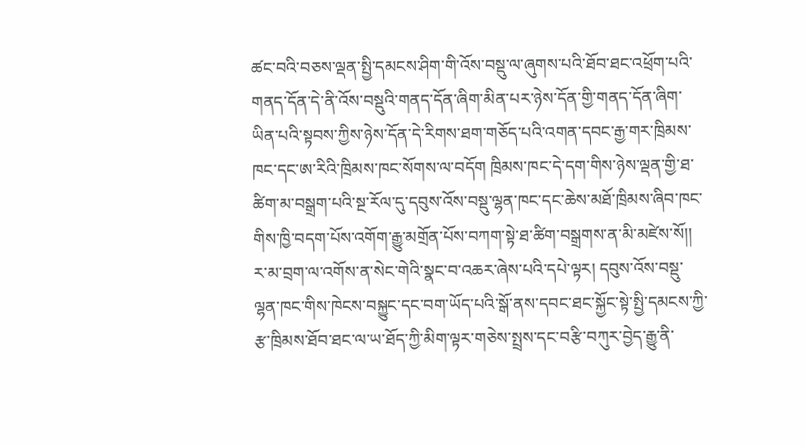ཚང་བའི་བཅས་ལྡན་སྤྱི་དམངས་ཤིག་གི་འོས་བསྡུ་ལ་ཞུགས་པའི་ཐོབ་ཐང་འཕྲོག་པའི་གནད་དོན་དེ་ནི་འོས་བསྡུའི་གནད་དོན་ཞིག་མིན་པར་ཉེས་དོན་གྱི་གནད་དོན་ཞིག་ཡིན་པའི་སྟབས་ཀྱིས་ཉེས་དོན་དེ་རིགས་ཐག་གཅོད་པའི་འགན་དབང་རྒྱ་གར་ཁྲིམས་ཁང་དང་ཨ་རིའི་ཁྲིམས་ཁང་སོགས་ལ་བདོག ཁྲིམས་ཁང་དེ་དག་གིས་ཉེས་ལྡན་གྱི་ཐ་ཚིག་མ་བསྒྲག་པའི་སྔ་རོལ་དུ་དབུས་འོས་བསྡུ་ལྷན་ཁང་དང་ཆེས་མཐོ་ཁྲིམས་ཞིབ་ཁང་གིས་ཁྱི་བདག་པོས་འགོག་རྒྱུ་མགྲོན་པོས་བཀག་སྟེ་ཐ་ཚིག་བསྒྲགས་ན་མི་མཛེས་སོ།། ར་མ་བྲག་ལ་འགོས་ན་སེང་གེའི་སྣང་བ་འཆར་ཞེས་པའི་དཔེ་ལྟར། དབུས་འོས་བསྡུ་ལྷན་ཁང་གིས་ཁེངས་བསྐྱུང་དང་བག་ཡོད་པའི་སྒོ་ནས་དབང་ཐང་སྐྱོང་སྟེ་སྤྱི་དམངས་ཀྱི་རྩ་ཁྲིམས་ཐོབ་ཐང་ལ་ཡ་ཐོད་ཀྱི་མིག་ལྟར་གཅེས་སྤྲས་དང་བརྩི་བཀུར་བྱེད་རྒྱུ་ནི་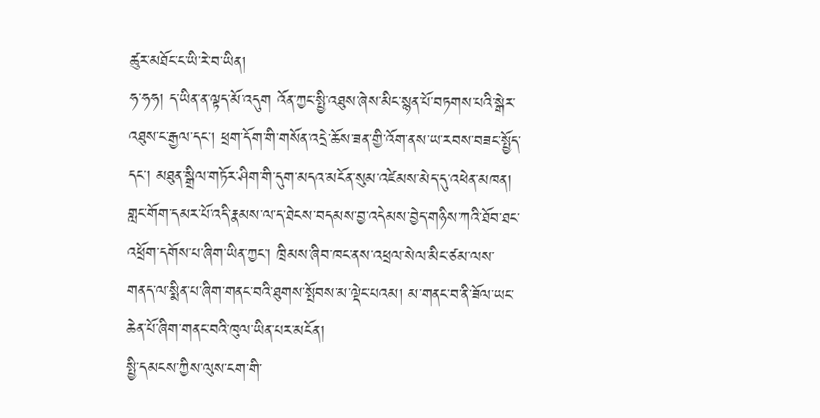ཚུར་མཐོང་ང་ཡི་རེ་བ་ཡིན།
ཧ་ཧཧ། ད་ཡིན་ན་ལྟད་མོ་འདུག འོན་ཀྱང་སྤྱི་འཐུས་ཞེས་མིང་སྙན་པོ་བཏགས་པའི་སྒེར་འཐུས་ང་རྒྱལ་དང་། ཕྲག་དོག་གི་གསོན་འདྲེ་ཆོས་ཟན་གྱི་འོག་ནས་ཡ་རབས་བཟང་སྤྱོད་དང་། མཐུན་སྒྲིལ་གཏོར་ཤིག་གི་དུག་མདའ་མངོན་སུམ་འཛེམས་མེད་དུ་འཕེན་མཁན། གླང་གོག་དམར་པོ་འདི་རྣམས་ལ་ད་ཐེངས་བདམས་བྱ་འདེམས་བྱེད་གཉིས་ཀའི་ཐོབ་ཐང་འཕྲོག་དགོས་པ་ཞིག་ཡིན་ཀྱང་། ཁྲིམས་ཞིབ་ཁང་ནས་འཕྲལ་སེལ་མིང་ཙམ་ལས་གནད་ལ་སྨིན་པ་ཞིག་གནང་བའི་ཐུགས་སྤོབས་མ་ལྡེང་པའམ། མ་གནང་བ་ནི་ཟོལ་ཡང་ཆེན་པོ་ཞིག་གནང་བའི་ཁུལ་ཡིན་པར་མངོན།
སྤྱི་དམངས་ཀྱིས་ལུས་ངག་གི་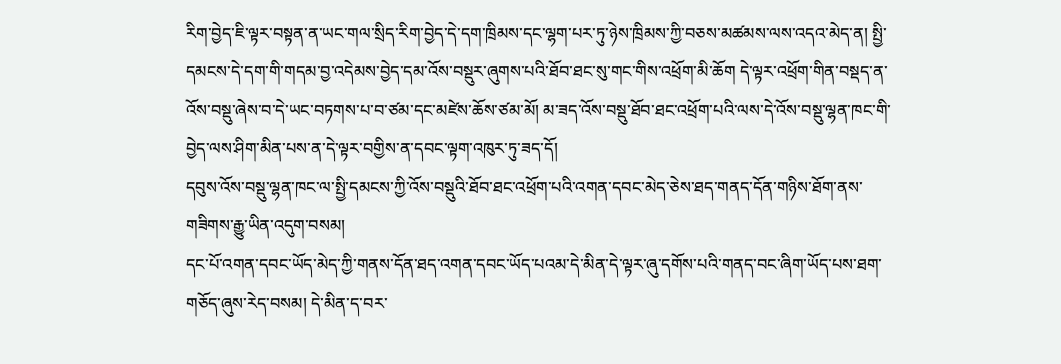རིག་བྱེད་ཇི་ལྟར་བསྟན་ན་ཡང་གལ་སྲིད་རིག་བྱེད་དེ་དག་ཁྲིམས་དང་ལྷག་པར་ཏུ་ཉེས་ཁྲིམས་ཀྱི་བཅས་མཚམས་ལས་འདའ་མེད་ན། སྤྱི་དམངས་དེ་དག་གི་གདམ་བྱ་འདེམས་བྱེད་དམ་འོས་བསྡུར་ཞུགས་པའི་ཐོབ་ཐང་སུ་གང་གིས་འཕྲོག་མི་ཆོག དེ་ལྟར་འཕྲོག་གིན་བསྡད་ན་འོས་བསྡུ་ཞེས་བ་དེ་ཡང་བཏགས་པ་བ་ཙམ་དང་མཛེས་ཆོས་ཙམ་མོ། མ་ཟད་འོས་བསྡུ་ཐོབ་ཐང་འཕྲོག་པའི་ལས་དེ་འོས་བསྡུ་ལྷན་ཁང་གི་བྱེད་ལས་ཤིག་མིན་པས་ན་དེ་ལྟར་བགྱིས་ན་དབང་ལྟག་འཁུར་ཏུ་ཟད་དོ།
དབུས་འོས་བསྡུ་ལྷན་ཁང་ལ་སྤྱི་དམངས་ཀྱི་འོས་བསྡུའི་ཐོབ་ཐང་འཕྲོག་པའི་འགན་དབང་མེད་ཅེས་ཐད་གནད་དོན་གཉིས་ཐོག་ནས་གཟིགས་རྒྱུ་ཡིན་འདུག་བསམ།
དང་པོ་འགན་དབང་ཡོད་མེད་ཀྱི་གནས་དོན་ཐད་འགན་དབང་ཡོད་པའམ་དེ་མིན་དེ་ལྟར་ཞུ་དགོས་པའི་གནད་བང་ཞིག་ཡོད་པས་ཐག་གཅོད་ཞུས་རེད་བསམ། དེ་མིན་ད་བར་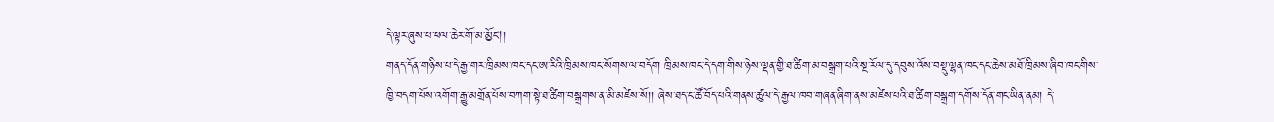དེ་ལྟར་ཞུས་པ་ཕལ་ཆེར་གོ་མ་མྱོང།།
གནད་དོན་གཉིས་པ་དེ་རྒྱ་གར་ཁྲིམས་ཁང་དང་ཨ་རིའི་ཁྲིམས་ཁང་སོགས་ལ་བདོག ཁྲིམས་ཁང་དེ་དག་གིས་ཉེས་ལྡན་གྱི་ཐ་ཚིག་མ་བསྒྲག་པའི་སྔ་རོལ་དུ་དབུས་འོས་བསྡུ་ལྷན་ཁང་དང་ཆེས་མཐོ་ཁྲིམས་ཞིབ་ཁང་གིས་ཁྱི་བདག་པོས་འགོག་རྒྱུ་མགྲོན་པོས་བཀག་སྟེ་ཐ་ཚིག་བསྒྲགས་ན་མི་མཛེས་སོ།། ཞེས་ཐད་ང་ཚོ་བོད་པའི་གནས་ཚུལ་དེ་རྒྱལ་ཁབ་གཞན་ཞིག་ནས་མཛེས་པའི་ཐ་ཚིག་བསྒྲག་དགོས་དོན་གང་ཡིན་ནམ། དེ་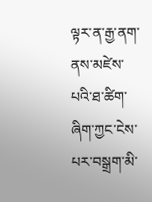ལྟར་ན་རྒྱ་ནག་ནས་མཛེས་པའི་ཐ་ཚིག་ཞིག་ཀྱང་ངེས་པར་བསྒྲག་མི་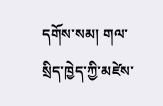དགོས་སམ། གལ་སྲིད་ཁྱེད་ཀྱི་མཛེས་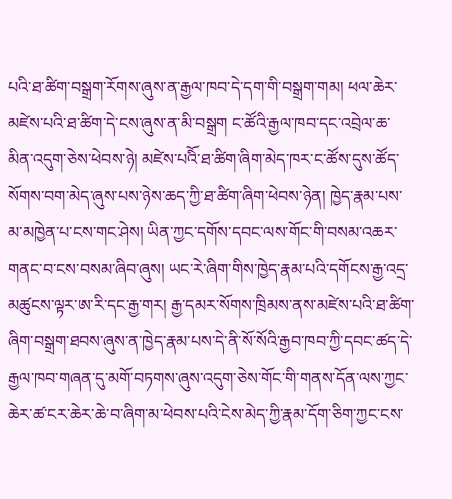པའི་ཐ་ཚིག་བསྒྲག་རོགས་ཞུས་ན་རྒྱལ་ཁབ་དེ་དག་གི་བསྒྲག་གམ། ཕལ་ཆེར་མཛེས་པའི་ཐ་ཚིག་དེ་ངས་ཞུས་ན་མི་བསྒྲག ང་ཚོའི་རྒྱལ་ཁབ་དང་འབྲེལ་ཆ་མིན་འདུག་ཅེས་ཕེབས་ཉེ། མཛེས་པའིོ་ཐ་ཚིག་ཞིག་མེད་ཁར་ང་ཚོས་དུས་ཚོད་སོགས་བག་མེད་ཞུས་པས་ཉེས་ཆད་ཀྱི་ཐ་ཚིག་ཞིག་ཕེབས་ཉེན། ཁྱེད་རྣམ་པས་མ་མཁྱེན་པ་ངས་གང་ཤེས། ཡིན་ཀྱང་དགོས་དབང་ལས་གོང་གི་བསམ་འཆར་གནང་བ་ངས་བསམ་ཞིབ་ཞུས། ཡང་རེ་ཞིག་གིས་ཁྱེད་རྣམ་པའི་དགོངས་རྒྱ་འདྲ་མཚུངས་ལྟར་ཨ་རི་དང་རྒྱ་གར། རྒྱ་དམར་སོགས་ཁྲིམས་ནས་མཛེས་པའི་ཐ་ཚིག་ཞིག་བསྒྲག་ཐབས་ཞུས་ན་ཁྱེད་རྣམ་པས་དེ་ནི་སོ་སོའི་རྒྱབ་ཁབ་ཀྱི་དབང་ཚད་དེ་རྒྱལ་ཁབ་གཞན་དུ་མགོ་བཏགས་ཞུས་འདུག་ཅེས་གོང་གི་གནས་དོན་ལས་ཀྱང་ཆེར་ཚ་ངར་ཆེར་ཆེ་བ་ཞིག་མ་ཕེབས་པའི་ངེས་མེད་ཀྱི་རྣམ་དོག་ཅིག་ཀྱང་ངས་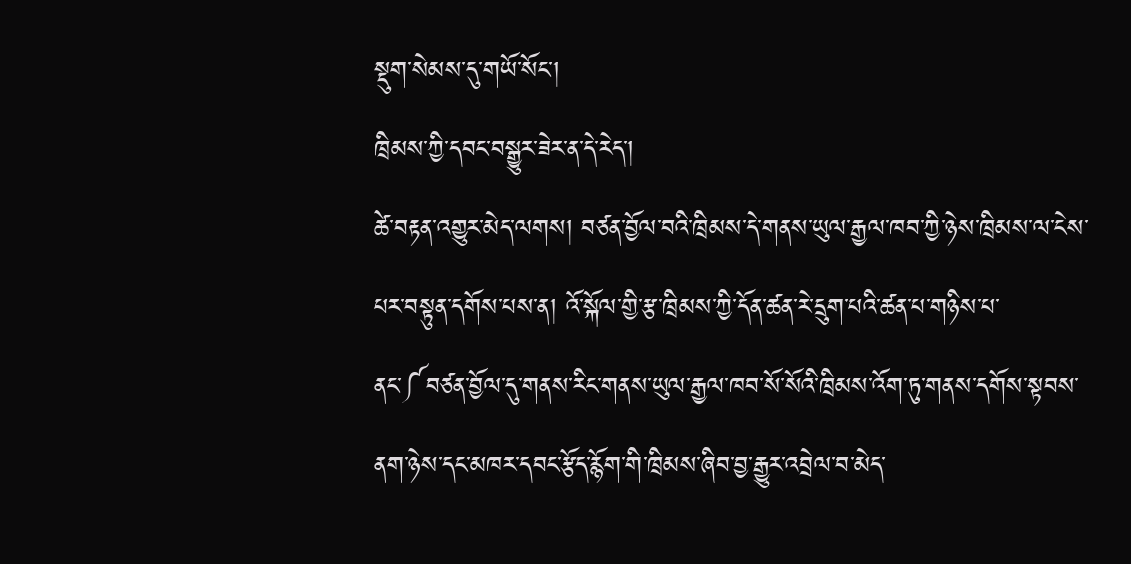སྡུག་སེམས་དུ་གཡོ་སོང་།
ཁྲིམས་ཀྱི་དབང་བསྒྱུར་ཟེར་ན་དེ་རེད་།
ཚེ་བརྟན་འགྱུར་མེད་ལགས། བཙན་བྱོལ་བའི་ཁྲིམས་དེ་གནས་ཡུལ་རྒྱལ་ཁབ་ཀྱི་ཉེས་ཁྲིམས་ལ་ངེས་པར་བསྟུན་དགོས་པས་ན། འོ་སྐོལ་གྱི་རྩ་ཁྲིམས་ཀྱི་དོན་ཚན་རེ་དྲུག་པའི་ཚན་པ་གཉིས་པ་ནང་༼བཙན་བྱོལ་དུ་གནས་རིང་གནས་ཡུལ་རྒྱལ་ཁབ་སོ་སོའི་ཁྲིམས་འོག་ཏུ་གནས་དགོས་སྟབས་ནག་ཉེས་དང་མཁར་དབང་རྩོད་རྙོག་གི་ཁྲིམས་ཞིབ་བྱ་རྒྱུར་འབྲེལ་བ་མེད་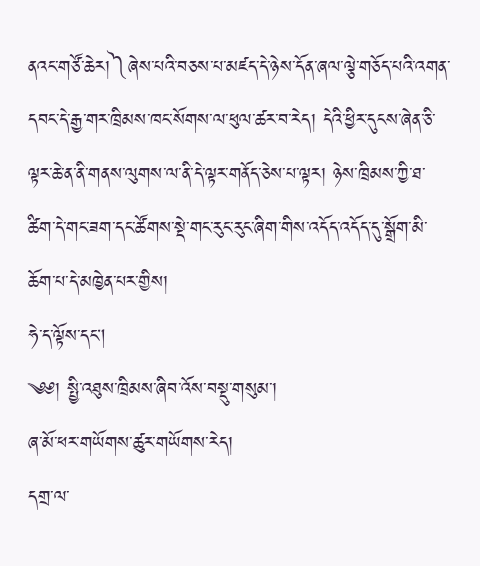ནའང་གཙོ་ཆེར།༽ཞེས་པའི་བཅས་པ་མཛད་དེ་ཉེས་དོན་ཞལ་ལྕེ་གཅོད་པའི་འགན་དབང་དེ་རྒྱ་གར་ཁྲིམས་ཁང་སོགས་ལ་ཕུལ་ཚར་བ་རེད། དེའི་ཕྱིར་དུངས་ཞེན་ཅི་ལྟར་ཆེ་ན་ནི་གནས་ལུགས་ལ་ནི་དེ་ལྟར་གནོད་ཅེས་པ་ལྟར། ཉེས་ཁྲིམས་ཀྱི་ཐ་ཚིག་དེ་གང་ཟག་དང་ཚོགས་སྡེ་གང་རུང་རུང་ཞིག་གིས་འདོད་འདོད་དུ་སྒྲོག་མི་ཆོག་པ་དེ་མཁྱེན་པར་གྱིས།
ཧེ་ད་ལྟོས་དང།
༄༅། སྤྱི་འཐུས་ཁྲིམས་ཞིབ་འོས་བསྡུ་གསུམ་།
ཞ་མོ་ཕར་གཡོགས་ཚུར་གཡོགས་རེད།
དགྲ་ལ་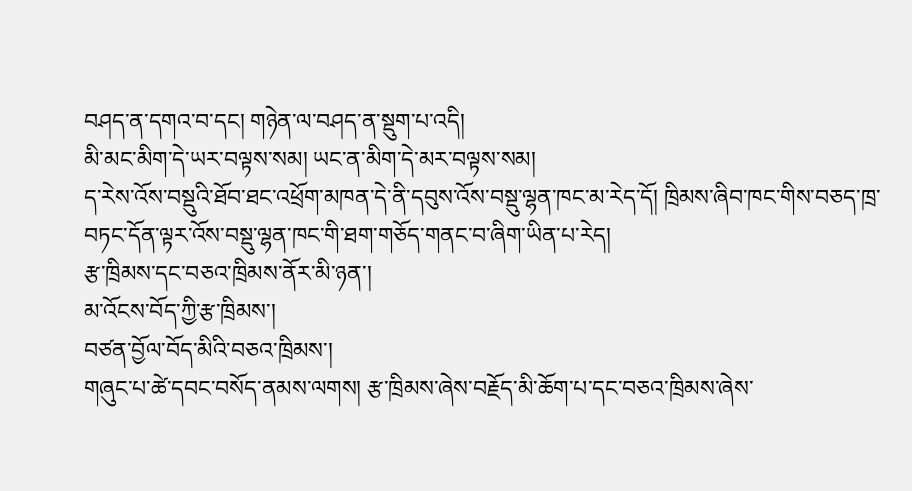བཤད་ན་དགའ་བ་དང། གཉེན་ལ་བཤད་ན་སྡུག་པ་འདི།
མི་མང་མིག་དེ་ཡར་བལྟས་སམ། ཡང་ན་མིག་དེ་མར་བལྟས་སམ།
ད་རེས་འོས་བསྡུའི་ཐོབ་ཐང་འཕྲོག་མཁན་དེ་ནི་དབུས་འོས་བསྡུ་ལྷན་ཁང་མ་རེད་དོ། ཁྲིམས་ཞིབ་ཁང་གིས་བཅད་ཁྲ་བཏང་དོན་ལྟར་འོས་བསྡུ་ལྷན་ཁང་གི་ཐག་གཅོད་གནང་བ་ཞིག་ཡིན་པ་རེད།
རྩ་ཁྲིམས་དང་བཅའ་ཁྲིམས་ནོར་མི་ཉན་།
མ་འོངས་བོད་ཀྱི་རྩ་ཁྲིམས་།
བཙན་བྱོལ་བོད་མིའི་བཅའ་ཁྲིམས་།
གཞུང་པ་ཚེ་དབང་བསོད་ནམས་ལགས། རྩ་ཁྲིམས་ཞེས་བརྗོད་མི་ཆོག་པ་དང་བཅའ་ཁྲིམས་ཞེས་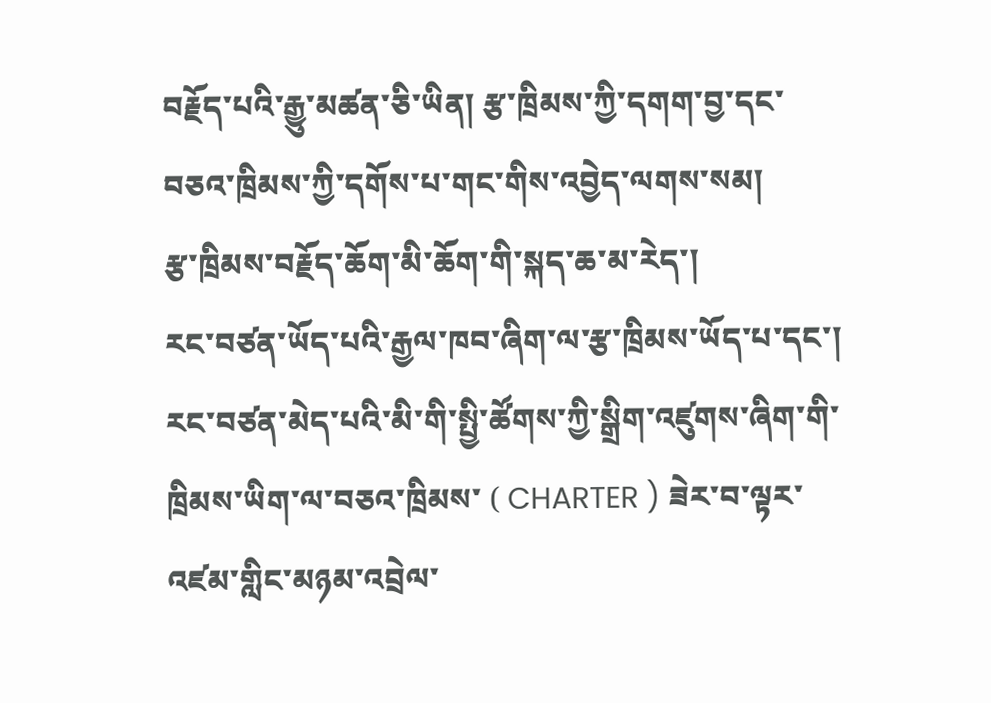བརྗོད་པའི་རྒྱུ་མཚན་ཅི་ཡིན། རྩ་ཁྲིམས་ཀྱི་དགག་བྱ་དང་བཅའ་ཁྲིམས་ཀྱི་དགོས་པ་གང་གིས་འབྱེད་ལགས་སམ།
རྩ་ཁྲིམས་བརྗོད་ཆོག་མི་ཆོག་གི་སྐད་ཆ་མ་རེད་།
རང་བཙན་ཡོད་པའི་རྒྱལ་ཁབ་ཞིག་ལ་རྩ་ཁྲིམས་ཡོད་པ་དང་།
རང་བཙན་མེད་པའི་མི་གི་སྤྱི་ཚོགས་ཀྱི་སྒྲིག་འཛུགས་ཞིག་གི་ཁྲིམས་ཡིག་ལ་བཅའ་ཁྲིམས་ ( CHARTER ) ཟེར་བ་ལྟར་འཛམ་གླིང་མཉམ་འབྲེལ་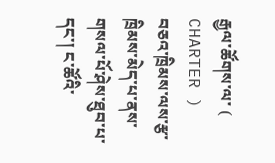རྒྱལ་ཚོགས་ལ་ ( CHARTER ) བཅའ་ཁྲིམས་ལས་རྩ་ཁྲིམས་མེད་པ་ནས་གསལ་པོ་ཤེས་ཐུབ་པ་དང་། ང་ཚོའི་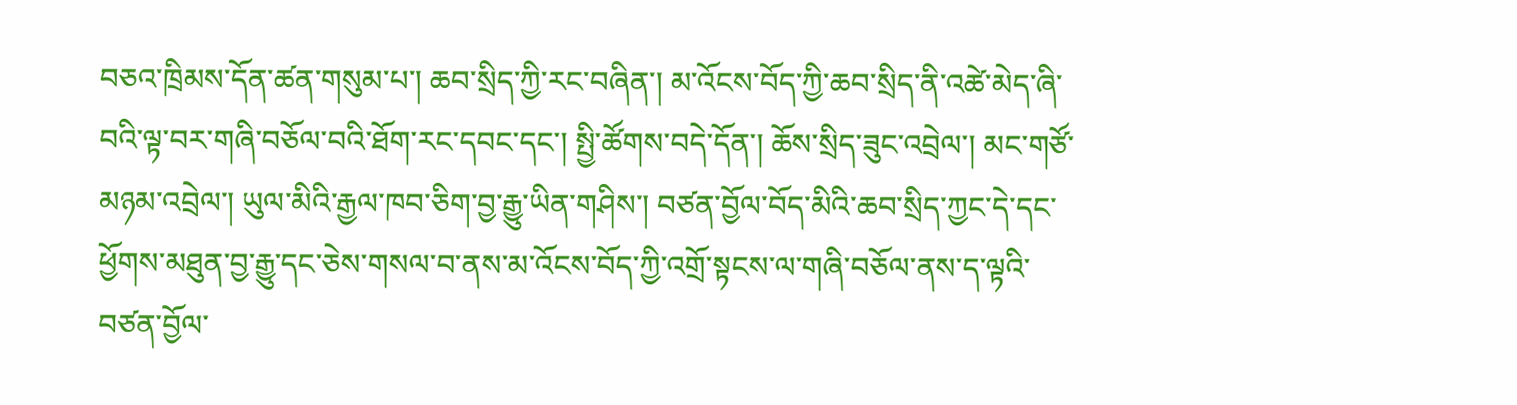བཅའ་ཁྲིམས་དོན་ཚན་གསུམ་པ་། ཆབ་སྲིད་ཀྱི་རང་བཞིན་། མ་འོངས་བོད་ཀྱི་ཆབ་སྲིད་ནི་འཚེ་མེད་ཞི་བའི་ལྟ་བར་གཞི་བཅོལ་བའི་ཐོག་རང་དབང་དང་། སྤྱི་ཚོགས་བདེ་དོན་། ཆོས་སྲིད་ཟུང་འབྲེལ་། མང་གཙོ་མཉམ་འབྲེལ་། ཡུལ་མིའི་རྒྱལ་ཁབ་ཅིག་བྱ་རྒྱུ་ཡིན་གཤིས་། བཙན་བྱོལ་བོད་མིའི་ཆབ་སྲིད་ཀྱང་དེ་དང་ཕྱོགས་མཐུན་བྱ་རྒྱུ་དང་ཅེས་གསལ་བ་ནས་མ་འོངས་བོད་ཀྱི་འགྲོ་སྟངས་ལ་གཞི་བཅོལ་ནས་ད་ལྟའི་བཙན་བྱོལ་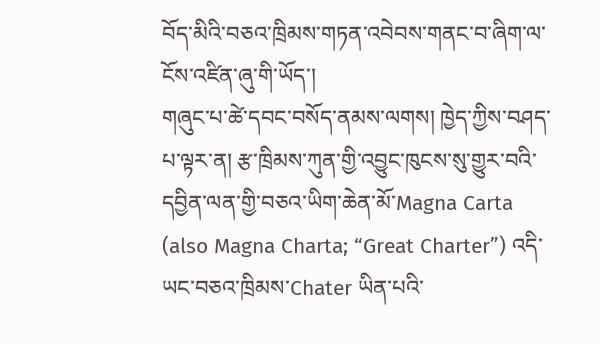བོད་མིའི་བཅའ་ཁྲིམས་གཏན་འབེབས་གནང་བ་ཞིག་ལ་ངོས་འཛིན་ཞུ་གི་ཡོད་།
གཞུང་པ་ཚེ་དབང་བསོད་ནམས་ལགས། ཁྱེད་ཀྱིས་བཤད་པ་ལྟར་ན། རྩ་ཁྲིམས་ཀུན་གྱི་འབྱུང་ཁུངས་སུ་གྱུར་བའི་དབྱིན་ལན་གྱི་བཅའ་ཡིག་ཆེན་མོ་Magna Carta (also Magna Charta; “Great Charter”) འདི་ཡང་བཅའ་ཁྲིམས་Chater ཡིན་པའི་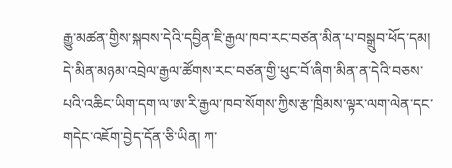རྒྱུ་མཚན་གྱིས་སྐབས་དེའི་དབྱིན་ཇི་རྒྱལ་ཁབ་རང་བཙན་མིན་པ་བསྒྲུབ་ཕོད་དམ། དེ་མིན་མཉམ་འབྲེལ་རྒྱལ་ཚོགས་རང་བཙན་གྱི་ཕུང་བོ་ཞིག་མིན་ན་དེའི་བཅས་པའི་འཆིང་ཡིག་དག་ལ་ཨ་རི་རྒྱལ་ཁབ་སོགས་ཀྱིས་རྩ་ཁྲིམས་ལྟར་ལག་ལེན་དང་གདེང་འཇོག་བྱེད་དོན་ཅི་ཡིན། ཀ་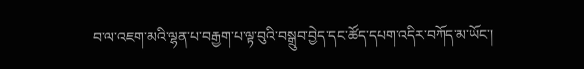བ་ལ་འཇག་མའི་ལྷན་པ་བརྒྱག་པ་ལྟ་བུའི་བསྒྲུབ་བྱེད་དང་ཚོད་དཔག་འདིར་བཀོད་མ་ཡོང་།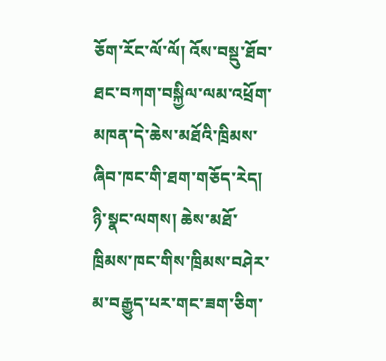ཅོག་རོང་ལོ་ལོ། འོས་བསྡུ་ཐོབ་ཐང་བཀག་བསྐྱིལ་ལམ་འཕྲོག་མཁན་དེ་ཆེས་མཐོའི་ཁྲིམས་ཞིབ་ཁང་གི་ཐག་གཅོད་རེད།
ཉི་སྣང་ལགས། ཆེས་མཐོ་ཁྲིམས་ཁང་གིས་ཁྲིམས་བཤེར་མ་བརྒྱུད་པར་གང་ཟག་ཅིག་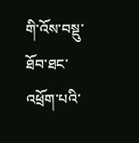གི་འོས་བསྡུ་ཐོབ་ཐང་འཕྲོག་པའི་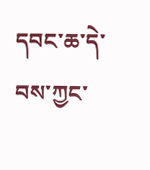དབང་ཆ་དེ་བས་ཀྱང་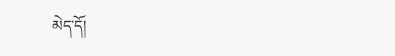མེད་དོ།